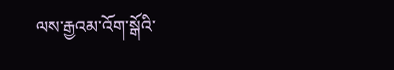ལས་རྒྱའམ་འོག་སྒོའི་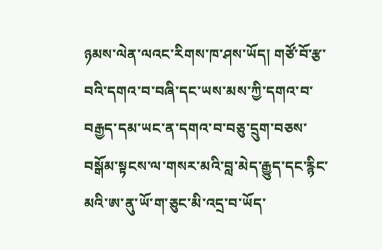ཉམས་ལེན་ལའང་རིགས་ཁ་ཤས་ཡོད། གཙོ་བོ་རྩ་བའི་དགའ་བ་བཞི་དང་ཡས་མས་ཀྱི་དགའ་བ་བརྒྱད་དམ་ཡང་ན་དགའ་བ་བཅུ་དྲུག་བཅས་བསྒོམ་སྟངས་ལ་གསར་མའི་བླ་མེད་རྒྱུད་དང་རྙིང་མའི་ཨ་ནུ་ཡོ་ག་ཅུང་མི་འདྲ་བ་ཡོད་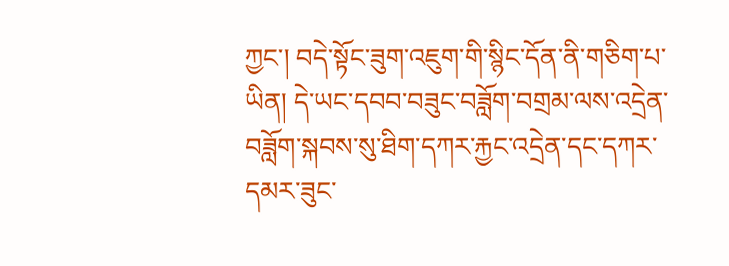ཀྱང་། བདེ་སྟོང་ཟུག་འཇུག་གི་སྙིང་དོན་ནི་གཅིག་པ་ཡིན། དེ་ཡང་དབབ་བཟུང་བཟློག་བགྲམ་ལས་འདྲེན་བཟློག་སྐབས་སུ་ཐིག་དཀར་རྐྱང་འདྲེན་དང་དཀར་དམར་ཟུང་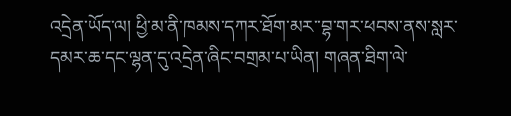འདྲེན་ཡོད་ལ། ཕྱི་མ་ནི་ཁམས་དཀར་ཐོག་མར་་བྷ་གར་ཕབས་ནས་སླར་དམར་ཆ་དང་ལྷན་དུ་འདྲེན་ཞིང་བགྲམ་པ་ཡིན། གཞན་ཐིག་ལེ་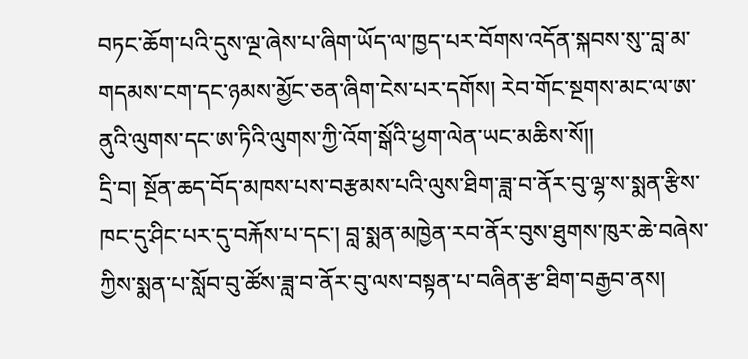བཏང་ཆོག་པའི་དུས་ལྔ་ཞེས་པ་ཞིག་ཡོད་ལ་ཁྱད་པར་བོགས་འདོན་སྐབས་སུ་་བླ་མ་གདམས་ངག་དང་ཉམས་མྱོང་ཅན་ཞིག་ངེས་པར་དགོས། རེབ་གོང་སྔགས་མང་ལ་ཨ་ནུའི་ལུགས་དང་ཨ་ཏིའི་ལུགས་ཀྱི་འོག་སྒོའི་ཕྱག་ལེན་ཡང་མཆིས་སོ།།
དྲི་བ། སྔོན་ཆད་བོད་མཁས་པས་བརྩམས་པའི་ལུས་ཐིག་ཟླ་བ་ནོར་བུ་ལྷ་ས་སྨན་རྩིས་ཁང་དུ་ཤིང་པར་དུ་བརྐོས་པ་དང་། བླ་སྨན་མཁྱེན་རབ་ནོར་བུས་ཐུགས་ཁུར་ཆེ་བཞེས་ཀྱིས་སྨན་པ་སློབ་བུ་ཚོས་ཟླ་བ་ནོར་བུ་ལས་བསྟན་པ་བཞིན་རྩ་ཐིག་བརྒྱབ་ནས།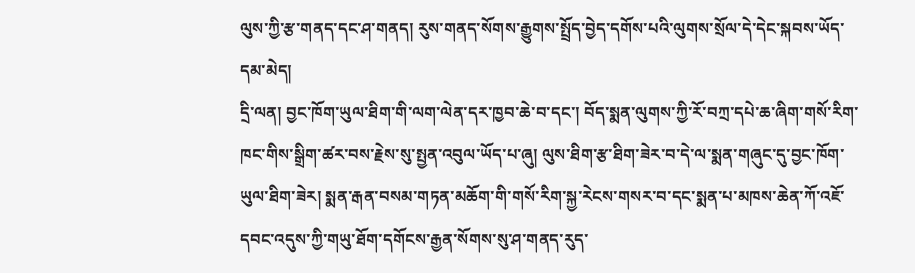ལུས་ཀྱི་རྩ་གནད་དང་ཤ་གནད། རུས་གནད་སོགས་རྒྱུགས་སྤྲོད་བྱེད་དགོས་པའི་ལུགས་སྲོལ་དེ་དེང་སྐབས་ཡོད་དམ་མེད།
དྲི་ལན། བྱང་ཁོག་ཡུལ་ཐིག་གི་ལག་ལེན་དར་ཁྱབ་ཆེ་བ་དང་། བོད་སྨན་ལུགས་ཀྱི་རོ་བཀྲ་དཔེ་ཆ་ཞིག་གསོ་རིག་ཁང་གིས་སྒྲིག་ཚར་བས་རྗེས་སུ་སྤྱན་འབུལ་ཡོད་པ་ཞུ། ལུས་ཐིག་རྩ་ཐིག་ཟེར་བ་དེ་ལ་སྨན་གཞུང་དུ་བྱང་ཁོག་ཡུལ་ཐིག་ཟེར། སྨན་རྒན་བསམ་གཏན་མཆོག་གི་གསོ་རིག་སྐྱ་རེངས་གསར་བ་དང་སྨན་པ་མཁས་ཆེན་ཀོ་འཇོ་དབང་འདུས་ཀྱི་གཡུ་ཐོག་དགོངས་རྒྱན་སོགས་སུ་ཤ་གནད་རུད་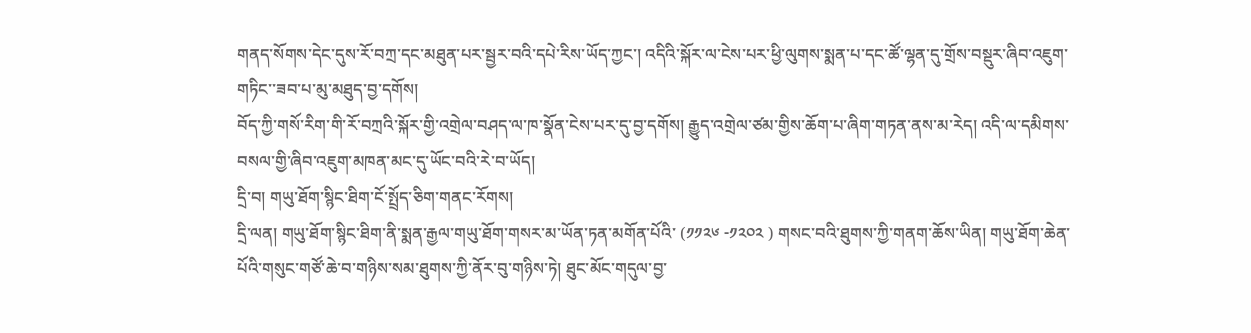གནད་སོགས་དེང་དུས་རོ་བཀྲ་དང་མཐུན་པར་སྦྱར་བའི་དཔེ་རིས་ཡོད་ཀྱང་། འདིའི་སྐོར་ལ་ངེས་པར་ཕྱི་ལུགས་སྨན་པ་དང་ཚོ་ལྷན་དུ་གྲོས་བསྡུར་ཞིབ་འཇུག་གཏིང་་ཟབ་པ་མུ་མཐུད་བྱ་དགོས།
བོད་ཀྱི་གསོ་རིག་གི་རོ་བཀྲའི་སྐོར་གྱི་འགྲེལ་བཤད་ལ་ཁ་སྣོན་ངེས་པར་དུ་བྱ་དགོས། རྒྱུད་འགྲེལ་ཙམ་གྱིས་ཆོག་པ་ཞིག་གཏན་ནས་མ་རེད། འདི་ལ་དམིགས་བསལ་གྱི་ཞིབ་འཇུག་མཁན་མང་དུ་ཡོང་བའི་རེ་བ་ཡོད།
དྲི་བ། གཡུ་ཐོག་སྙིང་ཐིག་ངོ་སྤྲོད་ཅིག་གནང་རོགས།
དྲི་ལན། གཡུ་ཐོག་སྙིང་ཐིག་ནི་སྨན་རྒྱལ་གཡུ་ཐོག་གསར་མ་ཡོན་ཏན་མགོན་པོའི་ (༡༡༢༦ -༡༢༠༢ ) གསང་བའི་ཐུགས་ཀྱི་གནག་ཆོས་ཡིན། གཡུ་ཐོག་ཆེན་པོའི་གསུང་གཙོ་ཆེ་བ་གཉིས་སམ་ཐུགས་ཀྱི་ནོར་བུ་གཉིས་ཏེ། ཐུང་མོང་གདུལ་བྱ་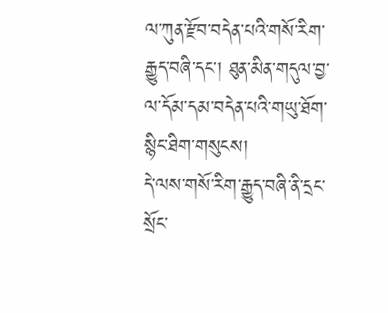ལ་ཀུན་རྫོབ་བདེན་པའི་གསོ་རིག་རྒྱུད་བཞི་དང་། ཐུན་མིན་གདུལ་བྱ་ལ་དོམ་དམ་བདེན་པའི་གཡུ་ཐོག་སྙིང་ཐིག་གསུངས།
དེ་ལས་གསོ་རིག་རྒྱུད་བཞི་ནི་དྲང་སྲོང་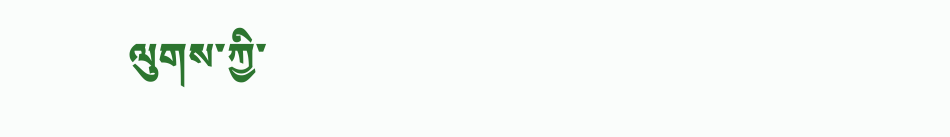ལུགས་ཀྱི་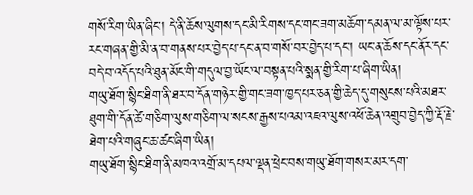གསོ་རིག་ཡིན་ཞིང་། དེ་ནི་ཆོས་ལུགས་དང་མི་རིགས་དང་གང་ཟག་མཆོག་དམན་ལ་མ་ལྟོས་པར་རང་གཞན་གྱི་མི་ན་བ་གནས་པར་བྱེད་པ་དང་ན་བ་གསོ་བར་བྱེད་པ་དང་། ཡང་ན་ཆོས་དང་ནོར་དང་བདེ་བ་འདོད་པའི་ཐུན་མོང་གི་གདུལ་བྱ་ཡོང་ལ་བསྟན་པའི་སྨན་གྱི་རིག་པ་ཞིག་ཡིན།
གཡུ་ཐོག་སྙིང་ཐིག་ནི་ཐར་བ་དོན་གཉེར་གྱི་གང་ཟག་ཁྱད་པར་ཅན་གྱི་ཆེད་དུ་གསུངས་པའི་མཐར་ཐུག་གི་དོན་ཚེ་གཅིག་ལུས་གཅིག་ལ་སངས་རྒྱས་པའམ་འཇའ་ལུས་འཕོ་ཆེན་འགྲུབ་བྱེད་ཀྱི་རྡོ་རྗེ་ཐེག་པའི་གཞུང་ཆ་ཚང་ཞིག་ཡིན།
གཡུ་ཐོག་སྙིང་ཐིག་ནི་མཁའ་འགྲོ་མ་དཔལ་ལྡན་ཕྲེང་བས་གཡུ་ཐོག་གསར་མར་དག་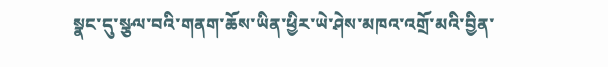སྣང་དུ་སྩལ་བའི་གནག་ཆོས་ཡིན་ཕྱིར་ཡེ་ཤེས་མཁའ་འགྲོ་མའི་བྱིན་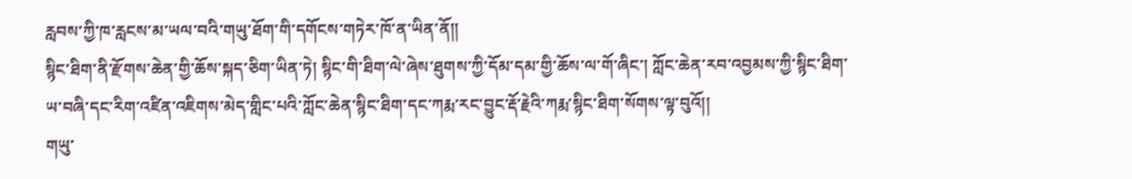རླབས་ཀྱི་ཁ་རླངས་མ་ཡལ་བའི་གཡུ་ཐོག་གི་དགོངས་གཏེར་ཁོ་ན་ཡིན་ནོ།།
སྙིང་ཐིག་ནི་རྫོགས་ཆེན་གྱི་ཆོས་སྐད་ཅིག་ཡིན་ཏེ། སྙིང་གི་ཐིག་ལེ་ཞེས་ཐུགས་ཀྱི་དོམ་དམ་གྱི་ཆོས་ལ་གོ་ཞིང་། ཀློང་ཆེན་རབ་འབྱམས་ཀྱི་སྙིང་ཐིག་ཡ་བཞི་དང་རིག་འཛིན་འཇིགས་མེད་གླིང་པའི་ཀློང་ཆེན་སྙིང་ཐིག་དང་ཀརྨ་རང་བྱུང་རྡོ་རྗེའི་ཀརྨ་སྙིང་ཐིག་སོགས་ལྟ་བུའོ།།
གཡུ་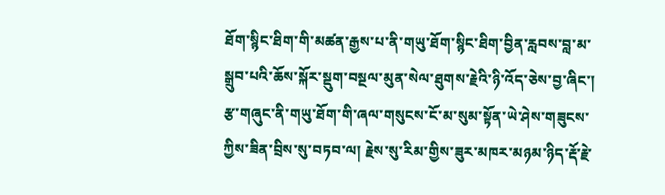ཐོག་སྙིང་ཐིག་གི་མཚན་རྒྱས་པ་ནི་གཡུ་ཐོག་སྙིང་ཐིག་བྱིན་རླབས་བླ་མ་སྒྲུབ་པའི་ཆོས་སྐོར་སྡུག་བསྔལ་མུན་སེལ་ཐུགས་རྗེའི་ཉི་འོད་ཅེས་བྱ་ཞིང་། རྩ་གཞུང་ནི་གཡུ་ཐོག་གི་ཞལ་གསུངས་ངོ་མ་སུམ་སྟོན་ཡེ་ཤེས་གཟུངས་ཀྱིས་ཟིན་བྲིས་སུ་བཏབ་ལ། རྗེས་སུ་རིམ་གྱིས་ཟུར་མཁར་མཉམ་ཉིད་རྡོ་རྗེ་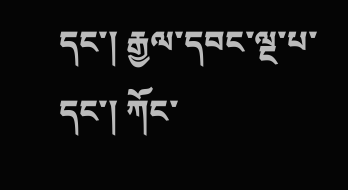དང་། རྒྱལ་དབང་ལྔ་པ་དང་། ཀོང་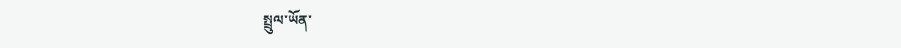སྤྲུལ་ཡོན་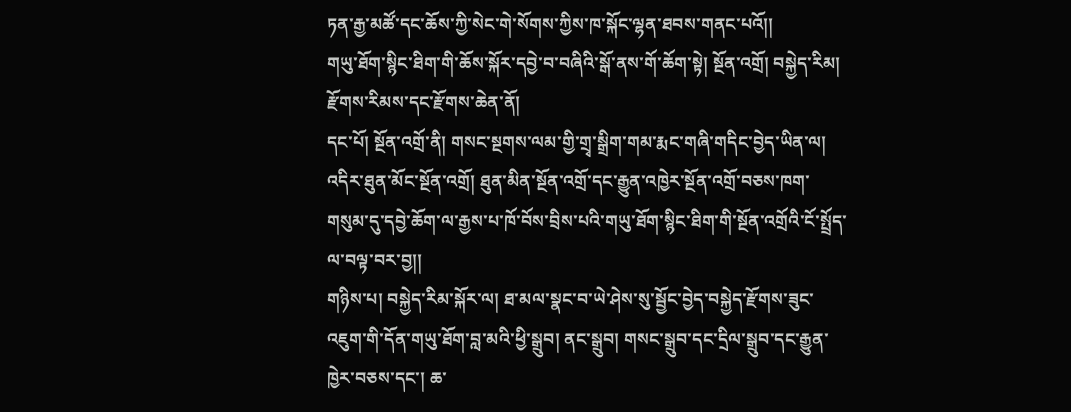ཏན་རྒྱ་མཚོ་དང་ཆོས་ཀྱི་སེང་གེ་སོགས་ཀྱིས་ཁ་སྐོང་ལྷན་ཐབས་གནང་པའོ།།
གཡུ་ཐོག་སྙིང་ཐིག་གི་ཆོས་སྐོར་དབྱེ་བ་བཞིའི་སྒོ་ནས་གོ་ཆོག་སྟེ། སྔོན་འགྲོ། བསྐྱེད་རིམ། རྫོགས་རིམས་དང་རྫོགས་ཆེན་ནོ།
དང་པོ། སྔོན་འགྲོ་ནི། གསང་སྔགས་ལམ་གྱི་གྲྭ་སྒྲིག་གམ་རྨང་གཞི་གདིང་བྱེད་ཡིན་ལ། འདིར་ཐུན་མོང་སྔོན་འགྲོ། ཐུན་མིན་སྔོན་འགྲོ་དང་རྒྱུན་འཁྱེར་སྔོན་འགྲོ་བཅས་ཁག་གསུམ་དུ་དབྱེ་ཆོག་ལ་རྒྱས་པ་ཁོ་བོས་བྲིས་པའི་གཡུ་ཐོག་སྙིང་ཐིག་གི་སྔོན་འགྲོའི་ངོ་སྤྲོད་ལ་བལྟ་བར་བྱ།།
གཉིས་པ། བསྐྱེད་རིམ་སྐོར་ལ། ཐ་མལ་སྣང་བ་ཡེ་ཤེས་སུ་སྦྱོང་བྱེད་བསྐྱེད་རྫོགས་ཟུང་འཇུག་གི་དོན་གཡུ་ཐོག་བླ་མའི་ཕྱི་སྒྲུབ། ནང་སྒྲུབ། གསང་སྒྲུབ་དང་དྲིལ་སྒྲུབ་དང་རྒྱུན་ཁྱེར་བཅས་དང་། ཆ་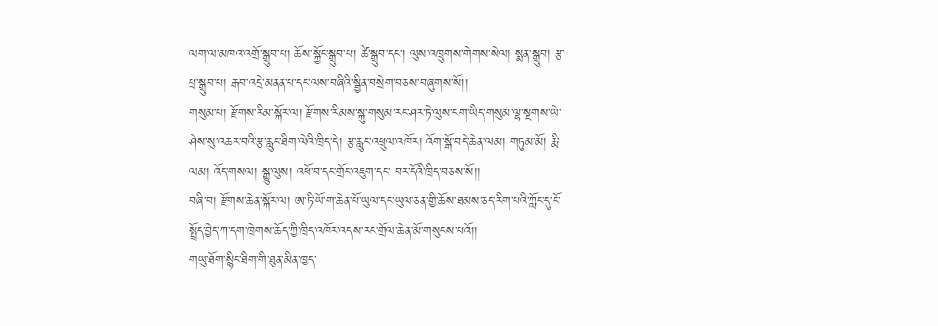ལག་ལ་མཁའ་འགྲོ་སྒྲུབ་པ། ཆོས་སྐྱོང་སྒྲུབ་པ། ཚེ་སྒྲུབ་དང་། ལུས་འཁྲུགས་གེགས་སེལ། སྨན་སྒྲུབ། རྩ་པྲ་སྒྲུབ་པ། རྒབ་འདྲེ་མནན་པ་དང་ལས་བཞིའི་སྦྱིན་བསྲེག་བཅས་བཞུགས་སོ།།
གསུམ་པ། རྫོགས་རིམ་སྐོར་ལ། རྫོགས་རིམས་སྐུ་གསུམ་རང་ཤར་ཏེ་ལུས་ངག་ཡིད་གསུམ་ལྷ་སྔགས་ཡེ་ཤེས་སུ་འཆར་བའི་རྩ་རླུང་ཐིག་ལེའི་ཁྲིད་དེ། རྩ་རླུང་འཕྲུལ་འཁོར། འོག་སྒོ་བདེ་ཆེན་ལམ། གཏུམ་མོ། རྨི་ལམ། འོད་གསལ། སྒྱུ་ལུས། འཕོ་བ་དང་གྲོང་འཇུག་དང་ བར་དོའི་ཁྲིད་བཅས་སོ།།
བཞི་བ། རྫོགས་ཆེན་སྐོར་ལ། ཨ་ཏི་ཡོ་ག་ཆེན་པོ་ཡུལ་དང་ཡུལ་ཅན་གྱི་ཆོས་ཐམས་ཅད་རིག་པའི་ཀློང་དུ་ངོ་སྤྲོད་བྱེད་ཀ་དག་ཁྲེགས་ཆོད་ཀྱི་ཁྲིད་འཁོར་འདས་རང་གྲོལ་ཆེན་མོ་གསུངས་པའོ།།
གཡུ་ཐོག་སྙིང་ཐིག་གི་ཐུན་མིན་ཁྱད་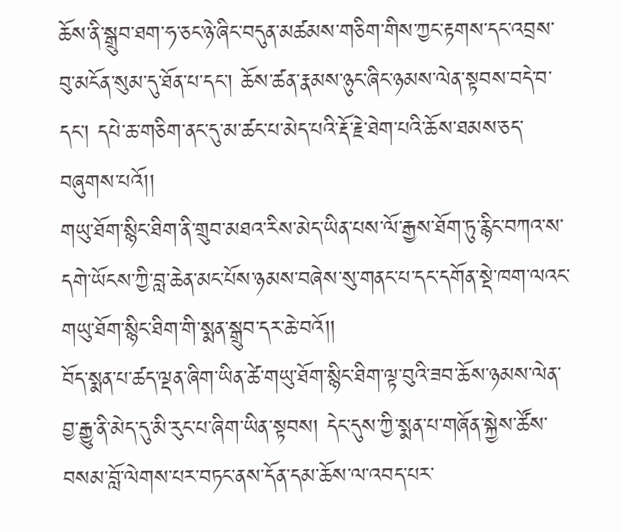ཆོས་ནི་སྒྲུབ་ཐག་ཧ་ཅང་ཉེ་ཞིང་བདུན་མཚམས་གཅིག་གིས་ཀྱང་རྟགས་དང་འབྲས་བུ་མངོན་སུམ་དུ་ཐོན་པ་དང་། ཆོས་ཚན་རྣམས་ཉུང་ཞིང་ཉམས་ལེན་སྟབས་བདེ་བ་དང་། དཔེ་ཆ་གཅིག་ནང་དུ་མ་ཚང་པ་མེད་པའི་རྡོ་རྗེ་ཐེག་པའི་ཆོས་ཐམས་ཅད་བཞུགས་པའོ།།
གཡུ་ཐོག་སྙིང་ཐིག་ནི་གྲུབ་མཐའ་རིས་མེད་ཡིན་པས་ལོ་རྒྱས་ཐོག་ཏུ་རྙིང་བཀའ་ས་དགེ་ཡོངས་ཀྱི་བླ་ཆེན་མང་པོས་ཉམས་བཞེས་སུ་གནང་པ་དང་དགོན་སྡེ་ཁག་ལའང་ གཡུ་ཐོག་སྙིང་ཐིག་གི་སྨན་སྒྲུབ་དར་ཆེ་བའོ།།
བོད་སྨན་པ་ཚད་ལྡན་ཞིག་ཡིན་ཚེ་གཡུ་ཐོག་སྙིང་ཐིག་ལྟ་བུའི་ཟབ་ཆོས་ཉམས་ལེན་བྱ་རྒྱུ་ནི་མེད་དུ་མི་རུང་པ་ཞིག་ཡིན་སྟབས། དེང་དུས་ཀྱི་སྨན་པ་གཞོན་སྐྱེས་ཚོས་བསམ་བློ་ལེགས་པར་བཏང་ནས་དོན་དམ་ཆོས་ལ་འབད་པར་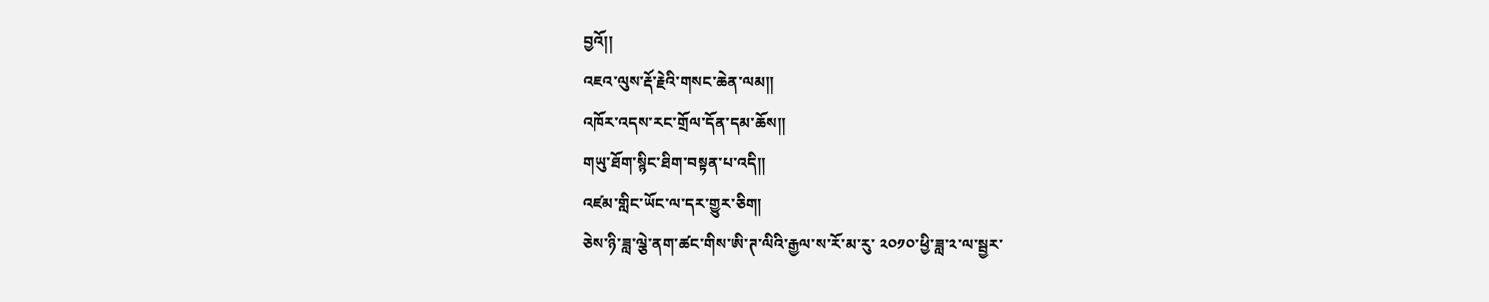བྱའོ།།
འཇའ་ལུས་རྡོ་རྗེའི་གསང་ཆེན་ལམ།།
འཁོར་འདས་རང་གྲོལ་དོན་དམ་ཆོས།།
གཡུ་ཐོག་སྙིང་ཐིག་བསྟན་པ་འདི།།
འཛམ་གླིང་ཡོང་ལ་དར་གྱུར་ཅིག།
ཅེས་ཉི་ཟླ་ལྕེ་ནག་ཚང་གིས་ཨི་ཊ་ལིའི་རྒྱལ་ས་རོ་མ་རུ་ ༢༠༡༠་ཕྱི་ཟླ་༢་ལ་སྦྱར་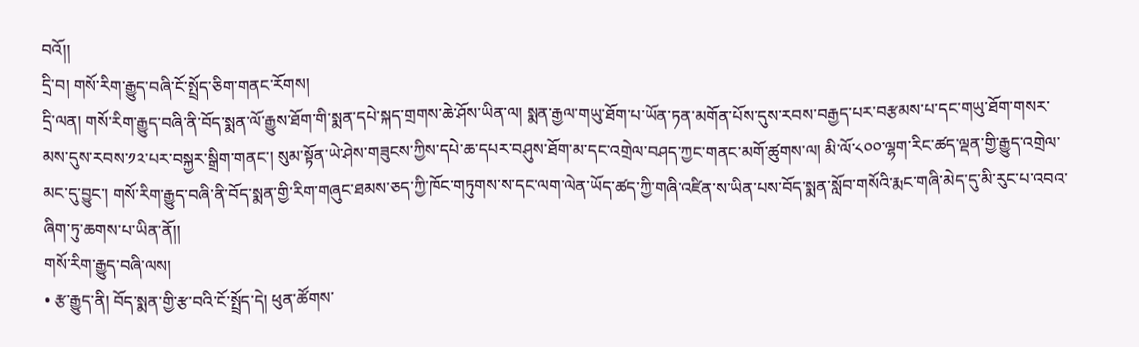བའོ།།
དྲི་བ། གསོ་རིག་རྒྱུད་བཞི་ངོ་སྤྲོད་ཅིག་གནང་རོགས།
དྲི་ལན། གསོ་རིག་རྒྱུད་བཞི་ནི་བོད་སྨན་ལོ་རྒྱུས་ཐོག་གི་སྨན་དཔེ་སྐད་གྲགས་ཆེ་ཤོས་ཡིན་ལ། སྨན་རྒྱལ་གཡུ་ཐོག་པ་ཡོན་ཏན་མགོན་པོས་དུས་རབས་བརྒྱད་པར་བརྩམས་པ་དང་གཡུ་ཐོག་གསར་མས་དུས་རབས་༡༢་པར་བསྐྱར་སྒྲིག་གནང་། སུམ་སྟོན་ཡེ་ཤེས་གཟུངས་ཀྱིས་དཔེ་ཆ་དཔར་བཤུས་ཐོག་མ་དང་འགྲེལ་བཤད་ཀྱང་གནང་མགོ་ཚུགས་ལ། མི་ལོ་༨༠༠་ལྷག་རིང་ཚད་ལྡན་གྱི་རྒྱུད་འགྲེལ་མང་དུ་བྱུང་། གསོ་རིག་རྒྱུད་བཞི་ནི་བོད་སྨན་གྱི་རིག་གཞུང་ཐམས་ཅད་ཀྱི་ཁོང་གཏུགས་ས་དང་ལག་ལེན་ཡོད་ཚད་ཀྱི་གཞི་འཛིན་ས་ཡིན་པས་བོད་སྨན་སློབ་གསོའི་རྨང་གཞི་མེད་དུ་མི་རུང་པ་འབའ་ཞིག་ཏུ་ཆགས་པ་ཡིན་ནོ།།
གསོ་རིག་རྒྱུད་བཞི་ལས།
• རྩ་རྒྱུད་ནི། བོད་སྨན་གྱི་རྩ་བའི་ངོ་སྤྲོད་དེ། ཕུན་ཚོགས་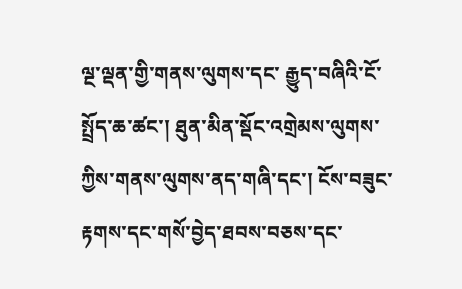ལྔ་ལྡན་གྱི་གནས་ལུགས་དང་ རྒྱུད་བཞིའི་ངོ་སྤྲོད་ཆ་ཚང་། ཐུན་མིན་སྡོང་འགྲེམས་ལུགས་ཀྱིས་གནས་ལུགས་ནད་གཞི་དང་། ངོས་བཟུང་རྟགས་དང་གསོ་བྱེད་ཐབས་བཅས་དང་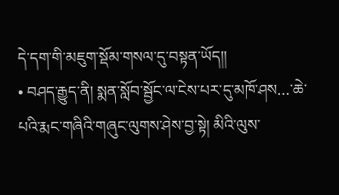དེ་དག་གི་མཇུག་སྡོམ་གསལ་དུ་བསྟན་ཡོད།།
• བཤད་རྒྱུད་ནི། སྨན་སློབ་སྦྱོང་ལ་ངེས་པར་དུ་མཁོ་ཤས…་ཆེ་པའི་རྨང་གཞིའི་གཞུང་ལུགས་ཤེས་བྱ་སྟེ། མིའི་ལུས་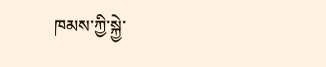ཁམས་ཀྱི་སྐྱེ་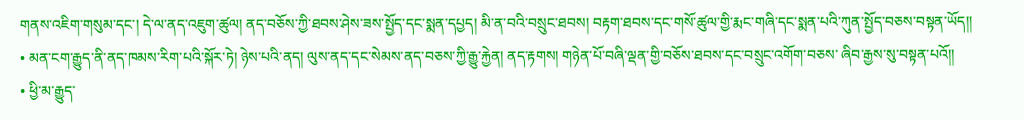གནས་འཇིག་གསུམ་དང་། དེ་ལ་ནད་འཇུག་ཚུལ། ནད་བཅོས་ཀྱི་ཐབས་ཤེས་ཟས་སྤྱོད་དང་སྨན་དཔྱད། མི་ན་བའི་བསྲུང་ཐབས། བརྟག་ཐབས་དང་གསོ་ཚུལ་གྱི་རྨང་གཞི་དང་སྨན་པའི་ཀུན་སྤྱོད་བཅས་བསྟན་ཡོད།།
• མན་ངག་རྒྱུད་ནི་ནད་ཁམས་རིག་པའི་སྐོར་ཏེ། ཉེས་པའི་ནད། ལུས་ནད་དང་སེམས་ནད་བཅས་ཀྱི་རྒྱུ་རྐྱེན། ནད་རྟགས། གཉེན་པོ་བཞི་ལྡན་གྱི་བཅོས་ཐབས་དང་བསྲུང་འགོག་བཅས་ ཞིབ་རྒྱས་སུ་བསྟན་པའོ།།
• ཕྱི་མ་རྒྱུད་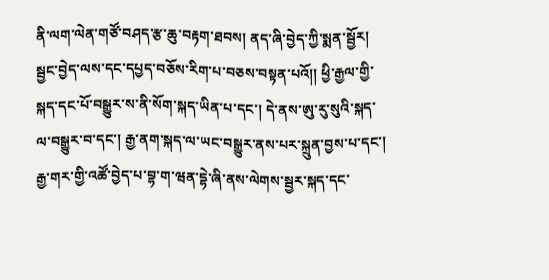ནི་ལག་ལེན་གཙོ་བཤད་རྩ་ཆུ་བརྟག་ཐབས། ནད་ཞི་བྱེད་ཀྱི་སྨན་སྦྱོར། སྦྱང་བྱེད་ལས་དང་དཔྱད་བཅོས་རིག་པ་བཅས་བསྟན་པའོ།། ཕྱི་རྒྱལ་གྱི་སྐད་དང་པོ་བསྒྱུར་ས་ནི་སོག་སྐད་ཡིན་པ་དང་། དེ་ནས་ཨུ་རུ་སུའི་སྐད་ལ་བསྒྱུར་བ་དང་། རྒྱ་ནག་སྐད་ལ་ཡང་བསྒྱུར་ནས་པར་སྐྲུན་བྱས་པ་དང་། རྒྱ་གར་གྱི་འཚོ་བྱེད་པ་བྷ་ག་ཝན་དྷེ་ཞི་ནས་ལེགས་སྦྱར་སྐད་དང་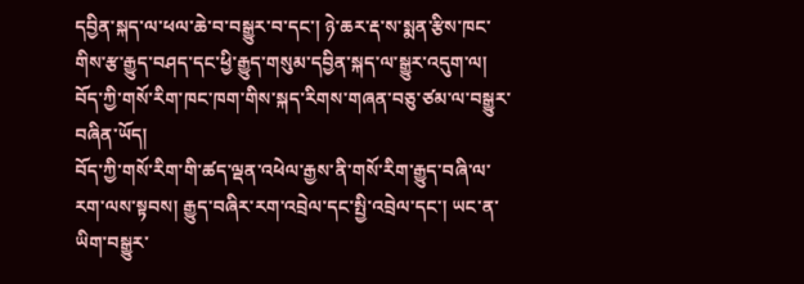དབྱིན་སྐད་ལ་ཕལ་ཆེ་བ་བསྒྱུར་བ་དང་། ཉེ་ཆར་རྡ་ས་སྨན་རྩིས་ཁང་གིས་རྩ་རྒྱུད་བཤད་དང་ཕྱི་རྒྱུད་གསུམ་དབྱིན་སྐད་ལ་སྒྱུར་འདུག་ལ། བོད་ཀྱི་གསོ་རིག་ཁང་ཁག་གིས་སྐད་རིགས་གཞན་བཅུ་ཙམ་ལ་བསྒྱུར་བཞིན་ཡོད།
བོད་ཀྱི་གསོ་རིག་གི་ཚད་ལྡན་འཕེལ་རྒྱས་ནི་གསོ་རིག་རྒྱུད་བཞི་ལ་རག་ལས་སྟབས། རྒྱུད་བཞིར་རག་འབྲེལ་དང་སྤྱི་འབྲེལ་དང་། ཡང་ན་ཡིག་བསྒྱུར་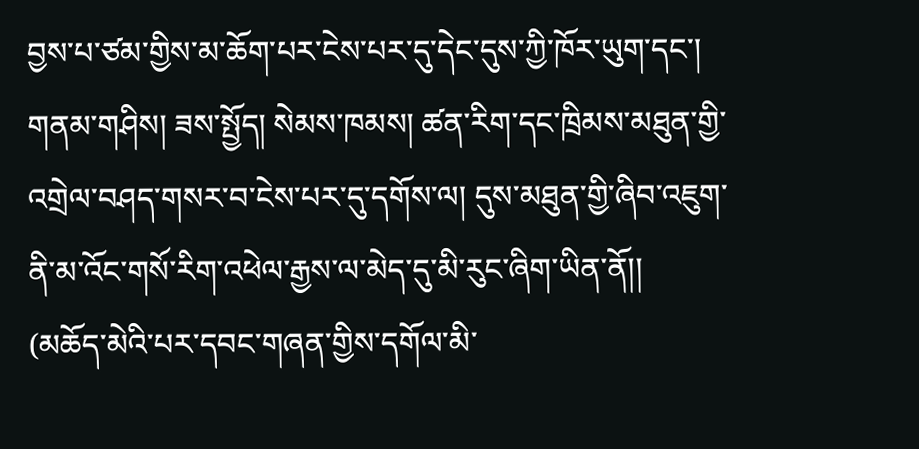བྱས་པ་ཙམ་གྱིས་མ་ཆོག་པར་ངེས་པར་དུ་དེང་དུས་ཀྱི་ཁོར་ཡུག་དང་། གནམ་གཤིས། ཟས་སྤྱོད། སེམས་ཁམས། ཚན་རིག་དང་ཁྲིམས་མཐུན་གྱི་འགྲེལ་བཤད་གསར་བ་ངེས་པར་དུ་དགོས་ལ། དུས་མཐུན་གྱི་ཞིབ་འཇུག་ནི་མ་འོང་གསོ་རིག་འཕེལ་རྒྱས་ལ་མེད་དུ་མི་རུང་ཞིག་ཡིན་ནོ།།
(མཆོད་མེའི་པར་དབང་གཞན་གྱིས་དགོལ་མི་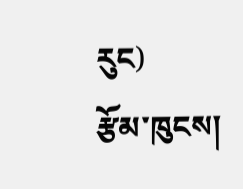རུང)
རྩོམ་ཁུངས།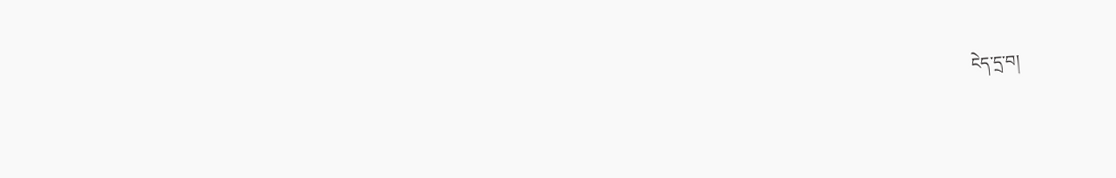ངེད་དྲ་བ།